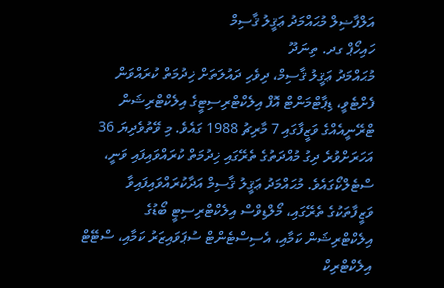އަލްފާޟިލް މުޙައްމަދު ޢަޤީލު ޤާސިމް
ހައިހޯޕް ގދ. ތިނަދޫ
މުޙައްމަދު ޢަޤީލު ޤާސިމް، ދިވެހި ދައުލަތަށް ޚިދުމަތް ކުރައްވަން ފެށްޓެވީ، ޑިޕާޓްމަންޓް އޮފް އިލެކްޓްރިސިޓީގެ އިލެކްޓްރިޝަން ޓްރޭނީއެއްގެ ވަޒީފާގައި 7 މާރިޗު 1988 ގައެވެ. މި ވޭތުވެދިޔަ 36 އަހަރަށްވުރެ ދިގު މުއްދަތުގެ ތެރޭގައި ޚިދުމަތް ކުރައްވައިފައި ވަނީ، ސްޓެލްކޯގައެވެ. މުޙައްމަދު ޢަޤީލު ޤާސިމް އަދާކުރައްވައިފައިވާ ވަޒީފާތަކުގެ ތެރޭގައި، މޯލްޑިވްސް އިލެކްޓްރިސިޓީ ބޯޑުގެ އިލެކްޓްރިޝަން ކަމާއި، އެސިސްޓެންޓް ސުޕަވައިޒަރު ކަމާއި، ސްޓޭޓް އިލެކްޓްރިކް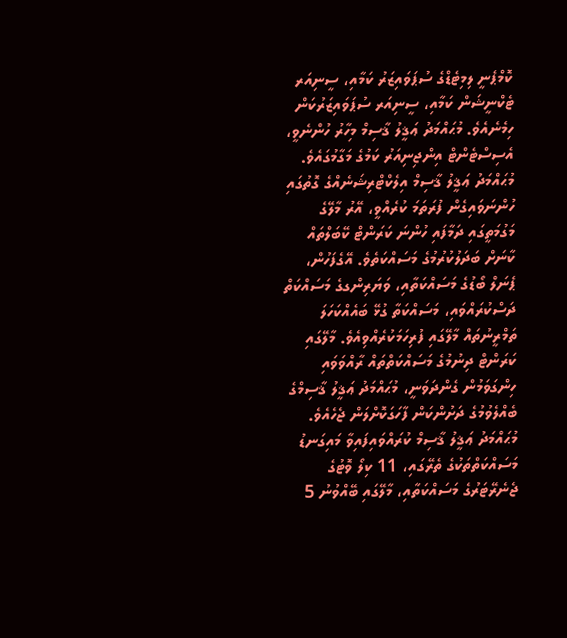ކޮމްޕެނީ ލިމިޓެޑްގެ ސުޕަވައިޒަރު ކަމާއި، ސީނިއަރ ޓެކްނީޝަން ކަމާއި، ސީނިއަރ ސުޕަވައިޒަރުކަން ހިމެނެއެވެ. މުޙައްމަދު ޢަޤީލު ޤާސިމް މިހާރު ހުންނެވީ، އެސިސްޓެންޓް އިންޖިނިއަރު ކަމުގެ މަގާމުގައެވެ.
މުޙައްމަދު ޢަޤީލު ޤާސިމް އިލެކްޓްރިޝަނެއްގެ ގޮތުގައި ހުންނަވައިގެން ފުރަތަމަ ކުރެއްވީ، އޭރު މާލޭގެ މަގުމަތީގައި ދަމާފައި ހުންނަ ކަރަންޓް ކޭބަލްތައް ކާނަށް ބަދަލުކުރުމުގެ މަސައްކަތެވެ. އޭގެފަހުން، ޕެނަލް ބޯޑުގެ މަސައްކަތާއި، ވަޔަރިންގގެ މަސައްކަތް ދަސްކުރައްވައި، މަސައްކަތާ ގުޅޭ ބައެއްކަހަލަ ތަމްރީނުތައް މާލޭގައި ފުރިހަމަކުރެއްވިއެވެ. މާލޭގައި ކަރަންޓް ދިނުމުގެ މަސައްކަތްތައް ރާއްވަވައި ހިންގަވަމުން ގެންދަވަނީ، މުޙައްމަދު ޢަޤީލު ޤާސިމްގެ ބެއްލެވުމުގެ ދަށުންކަން ފާހަގަކޮށްލަން ޖެހެއެވެ.
މުޙައްމަދު ޢަޤީލު ޤާސިމް ކުރައްވައިފައިވާ މައިގަނޑު މަސައްކަތްތަކުގެ ތެރޭގައި، 11 ކިލޯ ވޮޓުގެ ޖެނެރޭޓަރުގެ މަސައްކަތާއި، މާލޭގައި ބޭއްވުނު 5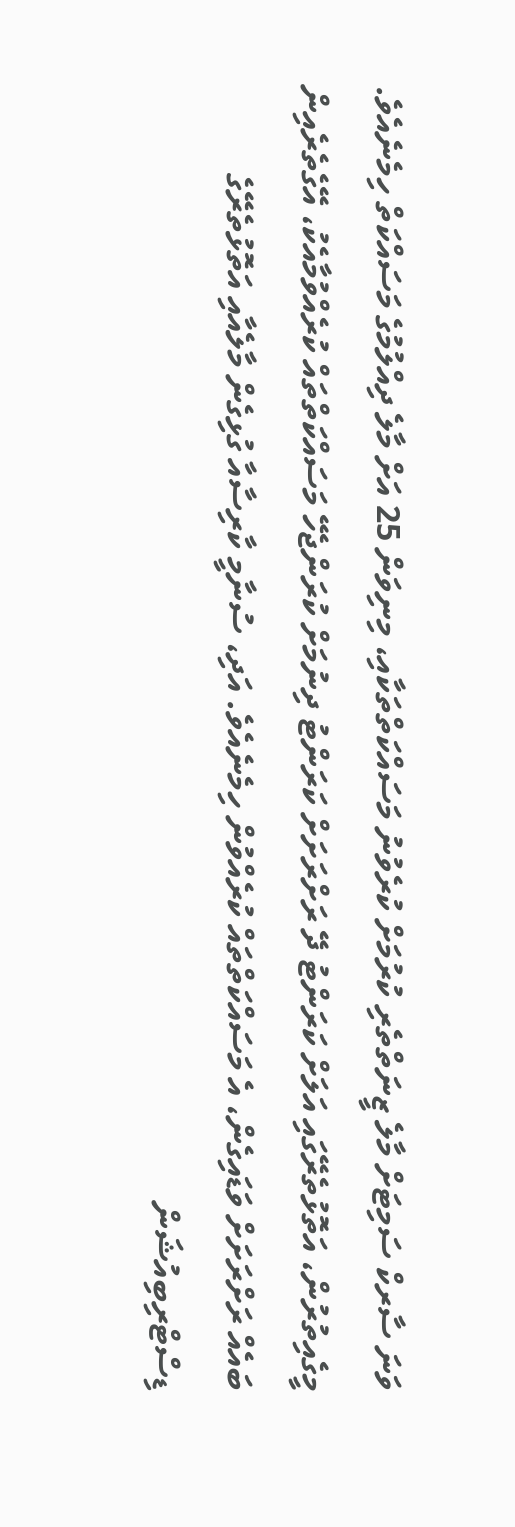ވަނަ ސާރކް ސަމިޓަށް މާލެ ޒީނަތްތެރި ކުރުމަށް ކުރެވުނު މަސައްކަތްތަކާއި، މިނިވަން 25 އަށް މާލެ ދިއްލުމުގެ މަސައްކަތް ހިމެނެއެވެ. މީގެއިތުރުން، އަތޮޅުތެރޭގައި އަލަށް ކަރަންޓު ދޭ ރަށްރަށަށް ކަރަންޓު ދިނުމަށް ކުރަންޖެހޭ މަސައްކަތްތައް ކުރެއްވުމާއެކު، އޭގެތެރެއިން ބައެއް ރަށްރަށަށް ވަޑައިގެން، އެ މަސައްކަތްތައް ކުރެއްވުން ހިމެނެއެވެ. އަދި، ސުނާމީ ކާރިސާއާ ގުޅިގެން މާލެއާއި އަތޮޅުތެރޭގެ ޑިސްޓްރިބިއުޝަން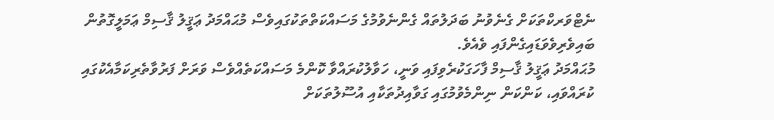ނެޓްވަރކްތަކަށް ގެނެވުނު ބަދަލުތައް ގެންނެވުމުގެ މަސައްކަތްތަކުގައިވެސް މުޙައްމަދު ޢަޤީލު ޤާސިމް ޢަމަލީގޮތުން ބައިވެރިވެވަޑައިގެންފައި ވެއެވެ.
މުޙައްމަދު ޢަޤީލު ޤާސިމް ފާހަގަކުރެވިފައި ވަނީ، ހަވާލުކުރައްވާ ކޮންމެ މަސައްކަތެއްވެސް ވަރަށް ފަރުވާތެރިކަމާއެކުގައި ކުރައްވައި، ކަންކަން ނިންމެވުމުގައި ގަވާއިދުތަކާއި އުސޫލުތަކަށް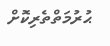ޙުރުމަތްތެރިކޮށް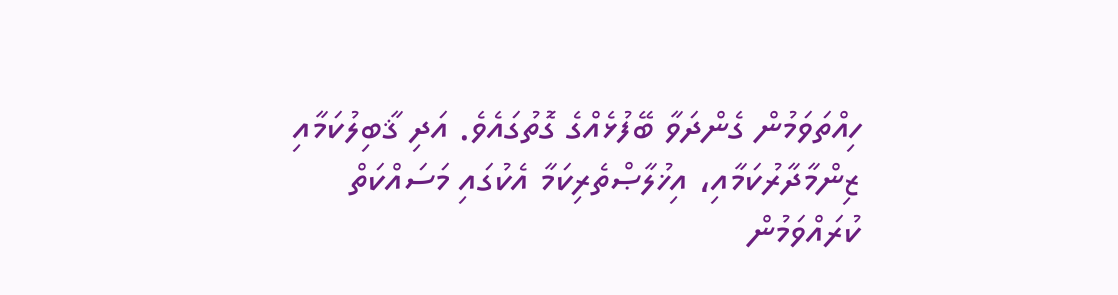ހިއްތަވަމުން ގެންދަވާ ބޭފުޅެއްގެ ގޮތުގައެވެ. އަދި ޤާބިލުކަމާއި ޒިންމާދާރުކަމާއި، އިޚުލާޞްތެރިކަމާ އެކުގައި މަސައްކަތް ކުރައްވަމުން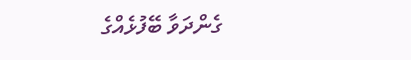ގެންދަވާ ބޭފުޅެއްގެ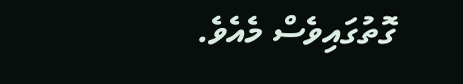ގޮތުގައިވެސް މެއެވެ.